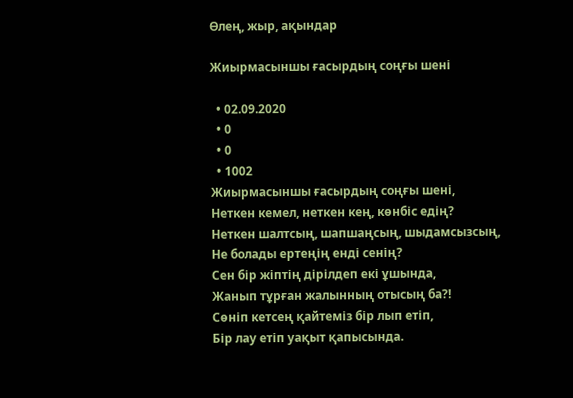Өлең, жыр, ақындар

Жиырмасыншы ғасырдың соңғы шені

  • 02.09.2020
  • 0
  • 0
  • 1002
Жиырмасыншы ғасырдың соңғы шені,
Неткен кемел, неткен кең, көнбіс едің?
Неткен шалтсың, шапшаңсың, шыдамсызсың,
Не болады ертеңің енді сенің?
Сен бір жіптің дірілдеп екі ұшында,
Жанып тұрған жалынның отысың ба?!
Сөніп кетсең қайтеміз бір лып етіп,
Бір лау етіп уақыт қапысында.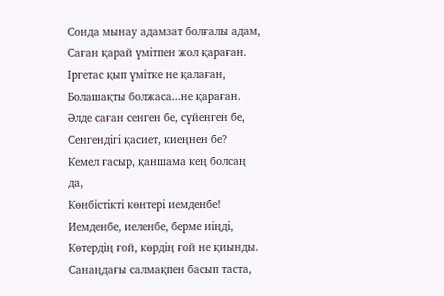Сонда мынау адамзат болғалы адам,
Саған қарай үмітпен жол қараған.
Іргетас қып үмітке не қалаған,
Болашақты болжаса...не қараған.
Әлде саған сенген бе, сүйенген бе,
Сенгендігі қасиет, киеңнен бе?
Кемел ғасыр, қаншама кең болсаң да,
Көнбістікті көнтері иемденбе!
Иемденбе, иеленбе, берме иіңді,
Көтердің ғой, көрдің ғой не қиынды.
Санаңдағы салмақпен басып таста,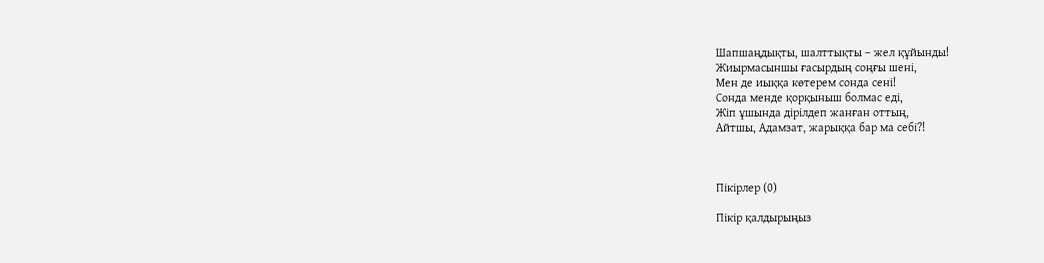Шапшаңдықты, шалттықты – жел құйынды!
Жиырмасыншы ғасырдың соңғы шені,
Мен де иыққа көтерем сонда сені!
Сонда менде қорқыныш болмас еді,
Жіп ұшында дірілдеп жанған оттың,
Айтшы, Адамзат, жарыққа бар ма себі?!



Пікірлер (0)

Пікір қалдырыңыз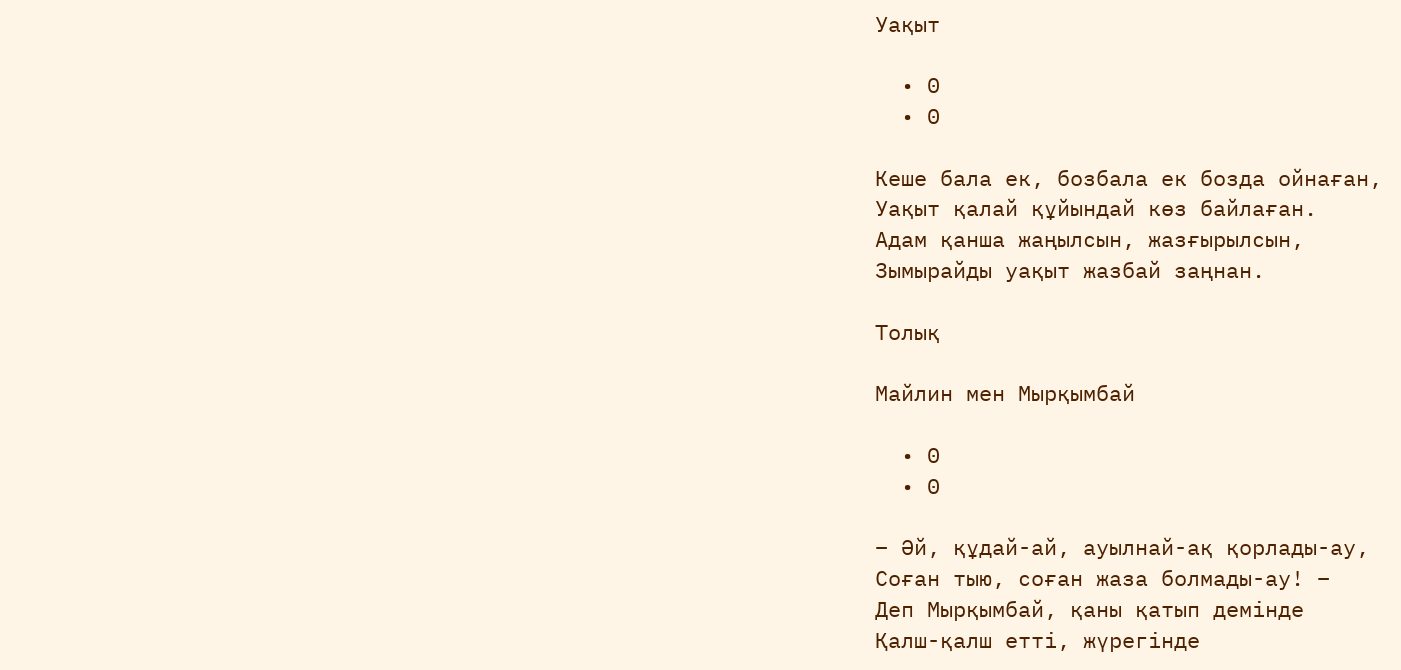Уақыт

  • 0
  • 0

Кеше бала ек, бозбала ек бозда ойнаған,
Уақыт қалай құйындай көз байлаған.
Адам қанша жаңылсын, жазғырылсын,
Зымырайды уақыт жазбай заңнан.

Толық

Майлин мен Мырқымбай

  • 0
  • 0

– Әй, құдай-ай, ауылнай-ақ қорлады-ау,
Соған тыю, соған жаза болмады-ау! –
Деп Мырқымбай, қаны қатып демінде
Қалш-қалш етті, жүрегінде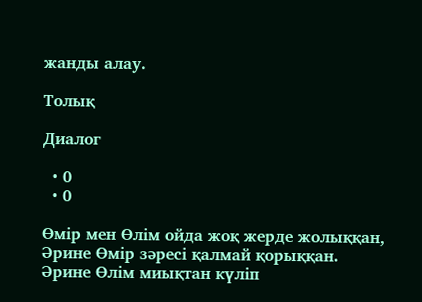жанды алау.

Толық

Диалог

  • 0
  • 0

Өмір мен Өлім ойда жоқ жерде жолыққан,
Әрине Өмір зәресі қалмай қорыққан.
Әрине Өлім миықтан күліп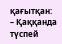қағытқан:
– Қаққанда түспей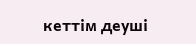кеттім деуші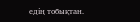едің тобықтан.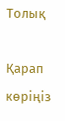Толық

Қарап көріңіз